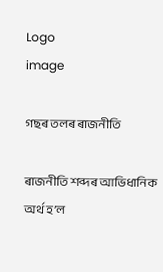Logo
image

গছৰ তলৰ ৰাজনীতি

ৰাজনীতি শব্দৰ আভিধানিক অৰ্থ হ’ল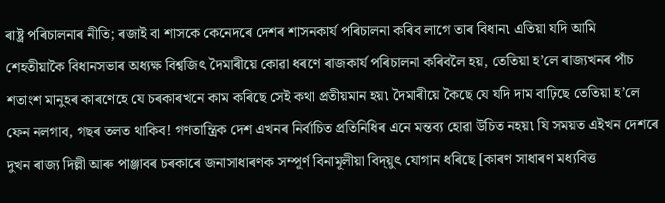ৰাষ্ট্ৰ পৰিচালনাৰ নীতি; ৰজাই বা শাসকে কেনেদৰে দেশৰ শাসনকাৰ্য পৰিচালনা কৰিব লাগে তাৰ বিধান৷ এতিয়া যদি আমি শেহতীয়াকৈ বিধানসভাৰ অধ্যক্ষ বিশ্বজিৎ দৈমাৰীয়ে কোৱা ধৰণে ৰাজকাৰ্য পৰিচালনা কৰিবলৈ হয়, তেতিয়া হ’লে ৰাজ্যখনৰ পাঁচ শতাংশ মানুহৰ কাৰণেহে যে চৰকাৰখনে কাম কৰিছে সেই কথা প্ৰতীয়মান হয়৷ দৈমাৰীয়ে কৈছে যে যদি দাম বাঢ়িছে তেতিয়া হ’লে ফেন নলগাব, গছৰ তলত থাকিব! গণতান্ত্ৰিক দেশ এখনৰ নিৰ্বাচিত প্ৰতিনিধিৰ এনে মন্তব্য হোৱা উচিত নহয়৷ যি সময়ত এইখন দেশৰে দুখন ৰাজ্য দিল্লী আৰু পাঞ্জাবৰ চৰকাৰে জনাসাধাৰণক সম্পূৰ্ণ বিনামূলীয়া বিদ্য়ুৎ যোগান ধৰিছে [কাৰণ সাধাৰণ মধ্যবিত্ত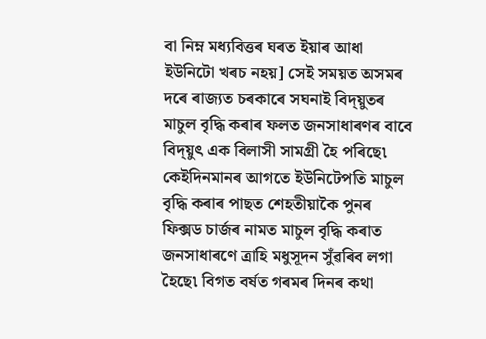বা নিম্ন মধ্যবিত্তৰ ঘৰত ইয়াৰ আধা ইউনিটো খৰচ নহয়] সেই সময়ত অসমৰ দৰে ৰাজ্যত চৰকাৰে সঘনাই বিদ্য়ুতৰ মাচুল বৃদ্ধি কৰাৰ ফলত জনসাধাৰণৰ বাবে বিদ্য়ুৎ এক বিলাসী সামগ্ৰী হৈ পৰিছে৷ কেইদিনমানৰ আগতে ইউনিটেপতি মাচুল বৃদ্ধি কৰাৰ পাছত শেহতীয়াকৈ পুনৰ ফিক্সড চাৰ্জৰ নামত মাচুল বৃদ্ধি কৰাত জনসাধাৰণে ত্ৰাহি মধুসূদন সুঁৱৰিব লগা হৈছে৷ বিগত বৰ্ষত গৰমৰ দিনৰ কথা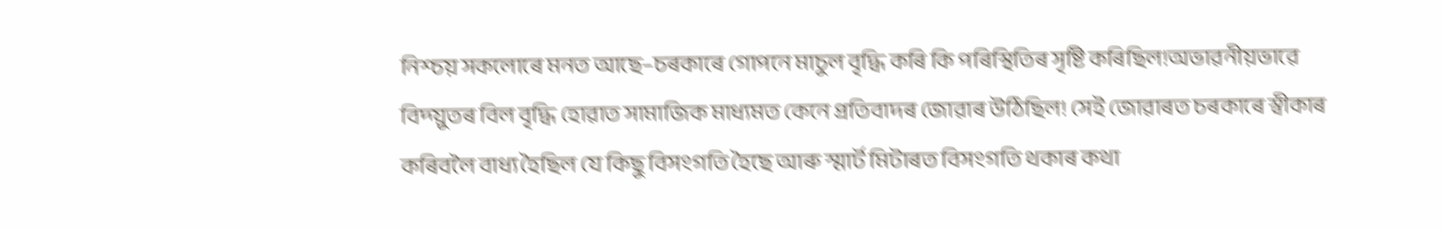নিশ্চয় সকলোৰে মনত আছে–চৰকাৰে গোপনে মাচুল বৃদ্ধি কৰি কি পৰিস্থিতিৰ সৃষ্টি কৰিছিল!অভাৱনীয়ভাৱে বিদ্য়ুতৰ বিল বৃদ্ধি হোৱাত সামাজিক মাধ্যমত কেনে প্ৰতিবাদৰ জোৱাৰ উঠিছিল! সেই জোৱাৰত চৰকাৰে স্বীকাৰ কৰিবলৈ বাধ্য হৈছিল যে কিছু বিসংগতি হৈছে আৰু স্মাৰ্ট মিটাৰত বিসংগতি থকাৰ কথা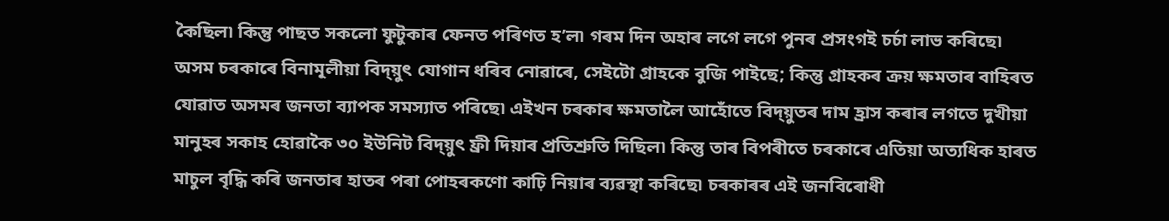কৈছিল৷ কিন্তু পাছত সকলো ফুটুকাৰ ফেনত পৰিণত হ’ল৷ গৰম দিন অহাৰ লগে লগে পুনৰ প্ৰসংগই চৰ্চা লাভ কৰিছে৷ অসম চৰকাৰে বিনামূলীয়া বিদ্য়ুৎ যোগান ধৰিব নোৱাৰে, সেইটো গ্ৰাহকে বুজি পাইছে; কিন্তু গ্ৰাহকৰ ক্ৰয় ক্ষমতাৰ বাহিৰত যোৱাত অসমৰ জনতা ব্যাপক সমস্যাত পৰিছে৷ এইখন চৰকাৰ ক্ষমতালৈ আহোঁতে বিদ্য়ুতৰ দাম হ্ৰাস কৰাৰ লগতে দুখীয়া মানুহৰ সকাহ হোৱাকৈ ৩০ ইউনিট বিদ্য়ুৎ ফ্ৰী দিয়াৰ প্ৰতিশ্ৰুতি দিছিল৷ কিন্তু তাৰ বিপৰীতে চৰকাৰে এতিয়া অত্যধিক হাৰত মাচুল বৃদ্ধি কৰি জনতাৰ হাতৰ পৰা পোহৰকণো কাঢ়ি নিয়াৰ ব্যৱস্থা কৰিছে৷ চৰকাৰৰ এই জনবিৰোধী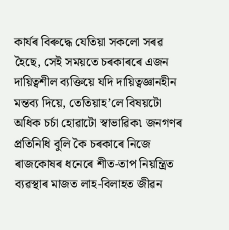কাৰ্যৰ বিৰুদ্ধে যেতিয়া সকলো সৰৱ হৈছে, সেই সময়তে চৰকাৰৰে এজন দায়িত্বশীল ব্যক্তিয়ে যদি দায়িত্বজ্ঞানহীন মন্তব্য দিয়ে, তেতিয়াহ’লে বিষয়টো অধিক চৰ্চা হোৱাটো স্বাভাৱিক৷ জনগণৰ প্ৰতিনিধি বুলি কৈ চৰকাৰে নিজে ৰাজকোষৰ ধনেৰে শীত-তাপ নিয়ন্ত্ৰিত ব্যৱস্থাৰ মাজত লাহ-বিলাহত জীৱন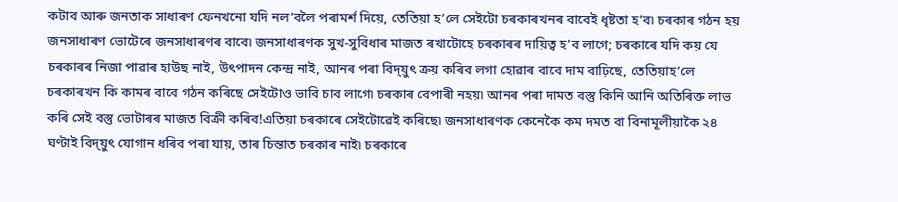কটাব আৰু জনতাক সাধাৰণ ফেনখনো যদি নল’বলৈ পৰামৰ্শ দিয়ে, তেতিয়া হ’লে সেইটো চৰকাৰখনৰ বাবেই ধৃষ্টতা হ’ব৷ চৰকাৰ গঠন হয় জনসাধাৰণ ভোটেৰে জনসাধাৰণৰ বাবে৷ জনসাধাৰণক সুখ-সুবিধাৰ মাজত ৰখাটোহে চৰকাৰৰ দায়িত্ব হ’ব লাগে; চৰকাৰে যদি কয় যে চৰকাৰৰ নিজা পাৱাৰ হাউছ নাই, উৎপাদন কেন্দ্ৰ নাই, আনৰ পৰা বিদ্য়ুৎ ক্ৰয় কৰিব লগা হোৱাৰ বাবে দাম বাঢ়িছে, তেতিয়াহ’লে চৰকাৰখন কি কামৰ বাবে গঠন কৰিছে সেইটোও ভাবি চাব লাগে৷ চৰকাৰ বেপাৰী নহয়৷ আনৰ পৰা দামত বস্তু কিনি আনি অতিৰিক্ত লাভ কৰি সেই বস্তু ভোটাৰৰ মাজত বিক্ৰী কৰিব!এতিয়া চৰকাৰে সেইটোৱেই কৰিছে৷ জনসাধাৰণক কেনেকৈ কম দমত বা বিনামূলীয়াকৈ ২৪ ঘণ্টাই বিদ্য়ুৎ যোগান ধৰিব পৰা যায়, তাৰ চিন্তাত চৰকাৰ নাই৷ চৰকাৰে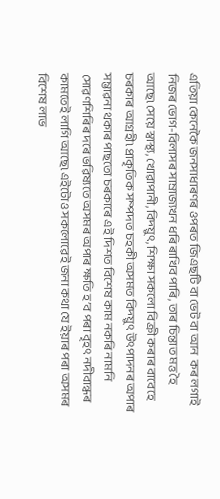এতিয়া কেনেকৈ জনসাধাৰণৰ ওপৰত জিএছটি বা ভেট বা আন  কৰ লগাই নিজৰ ভোগ-বিলাসৰ সাম্ৰাজ্যখন ধৰি ৰাখিব পাৰি, তাৰ চিন্তাত মত্ত হৈ আছে৷ সেয়ে স্বাস্থ্য, খোৱাপানী, বিদ্য়ুৎ, শিক্ষা সকলো বিক্ৰী কৰাৰ বাবেহে চৰকাৰ আগ্ৰহী৷ প্ৰাকৃতিক সম্পদত চহকী অসমত বিদ্য়ুৎ উৎপাদনৰ অপাৰ সম্ভাৱনা থকাৰ পাছতো চৰকাৰে এই দিশত বিশেষ কাম নকৰি নামনি সোৱণশিৰিৰ দৰে ভৱিষ্যতে অসমৰ অপাৰ ক্ষতি হ’ব পৰা বৃহৎ নদীবান্ধৰ কামতেই লাগি আছে৷ এইটোও সকলোৱেই জনা কথা যে ইয়াৰ পৰা অসমৰ বিশেষ লাভ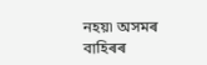নহয়৷ অসমৰ বাহিৰৰ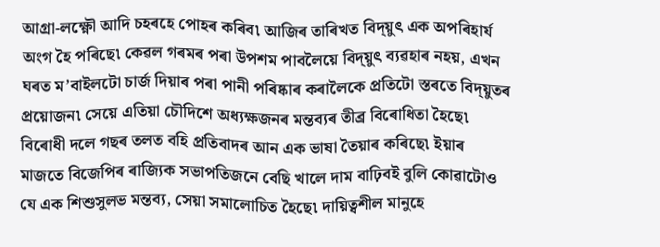আগ্ৰা-লক্ষ্ণৌ আদি চহৰহে পোহৰ কৰিব৷ আজিৰ তাৰিখত বিদ্য়ুৎ এক অপৰিহাৰ্য অংগ হৈ পৰিছে৷ কেৱল গৰমৰ পৰা উপশম পাবলৈয়ে বিদ্য়ুৎ ব্যৱহাৰ নহয়, এখন ঘৰত ম’বাইলটো চাৰ্জ দিয়াৰ পৰা পানী পৰিষ্কাৰ কৰালৈকে প্ৰতিটো স্তৰতে বিদ্য়ুতৰ প্ৰয়োজন৷ সেয়ে এতিয়া চৌদিশে অধ্যক্ষজনৰ মন্তব্যৰ তীব্ৰ বিৰোধিতা হৈছে৷ বিৰোধী দলে গছৰ তলত বহি প্ৰতিবাদৰ আন এক ভাষা তৈয়াৰ কৰিছে৷ ইয়াৰ মাজতে বিজেপিৰ ৰাজ্যিক সভাপতিজনে বেছি খালে দাম বাঢ়িবই বুলি কোৱাটোও যে এক শিশুসুলভ মন্তব্য, সেয়া সমালোচিত হৈছে৷ দায়িত্বশীল মানুহে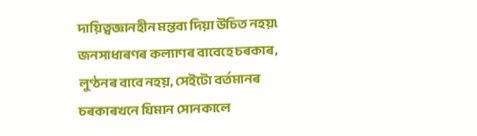দায়িত্বজ্ঞানহীন মন্তব্য দিয়া উচিত নহয়৷ জনসাধাৰণৰ কল্যাণৰ বাবেহে চৰকাৰ, লুণ্ঠনৰ বাবে নহয়, সেইটো বৰ্তমানৰ চৰকাৰখনে যিমান সোনকালে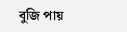বুজি পায়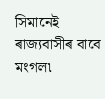সিমানেই ৰাজ্যবাসীৰ বাবে মংগল৷